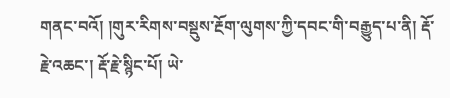གནང་བའོ། །གུར་རིགས་བསྡུས་རྔོག་ལུགས་ཀྱི་དབང་གི་བརྒྱུད་པ་ནི། རྡོ་རྗེ་འཆང་། རྡོ་རྗེ་སྙིང་པོ། ཡེ་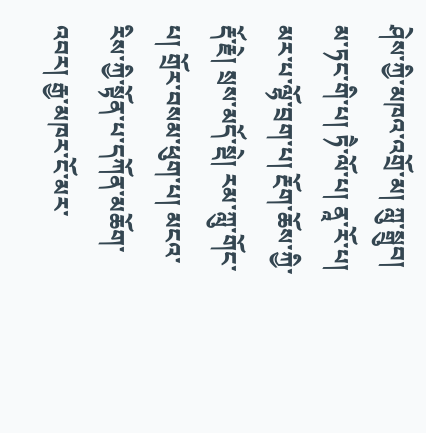ཤེས་ཀྱི་མཁའ་འགྲོ་མ། ཀླུ་སྒྲུབ། མ་ཏང་གི་པ། ཏཻ་ལོ་པ། ནཱ་རོ་པ། མར་པ་ལྷོ་བྲག་པ། རྔོག་ཆོས་ཀྱི་རྡོ་རྗེ། སྲས་མདོ་སྡེ། རམ་ཀླུ་གོང་པ། གྲོར་བསམ་ཕུག་པ། མངའ་རིས་ཀྱི་སྟོན་པ་དཀོན་མཆོག་འབར། རྒྱ་མཁར་ངོ་མར་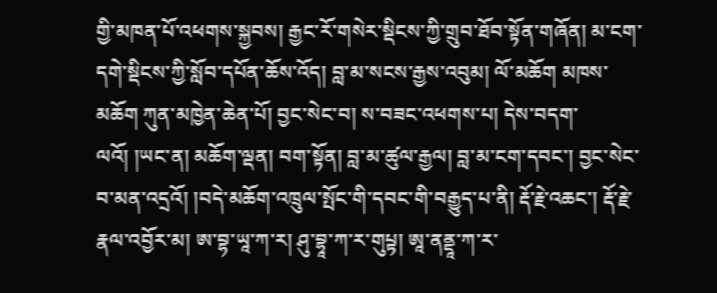གྱི་མཁན་པོ་འཕགས་སྐྱབས། རྒྱང་རོ་གསེར་སྡིངས་ཀྱི་གྲུབ་ཐོབ་སྟོན་གཞོན། མ་ངག་དགེ་སྡིངས་ཀྱི་སློབ་དཔོན་ཆོས་འོད། བླ་མ་སངས་རྒྱས་འབུམ། ལོ་མཆོག མཁས་མཆོག ཀུན་མཁྱེན་ཆེན་པོ། བྱང་སེང་བ། ས་བཟང་འཕགས་པ། དེས་བདག་ལའོ། །ཡང་ན། མཆོག་ལྡན། བག་སྟོན། བླ་མ་ཚུལ་རྒྱལ། བླ་མ་ངག་དབང་། བྱང་སེང་བ་མན་འདྲའོ། །བདེ་མཆོག་འཁྲུལ་སྤོང་གི་དབང་གི་བརྒྱུད་པ་ནི། རྡོ་རྗེ་འཆང་། རྡོ་རྗེ་རྣལ་འབྱོར་མ། ཨ་བྷ་ཡཱ་ཀ་ར། ཤུ་བྷཱ་ཀ་ར་གུཔྟ། ཨཱ་ནནྡཱ་ཀ་ར་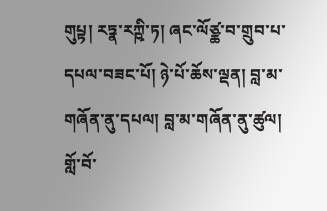གུཔྟ། རཏྣ་རཀྵི་ཏ། ཞང་ལོཙྪ་བ་གྲུབ་པ་དཔལ་བཟང་པོ། ཉེ་པོ་ཆོས་ལྡན། བླ་མ་གཞོན་ནུ་དཔལ། བླ་མ་གཞོན་ནུ་ཚུལ། གློ་བོ་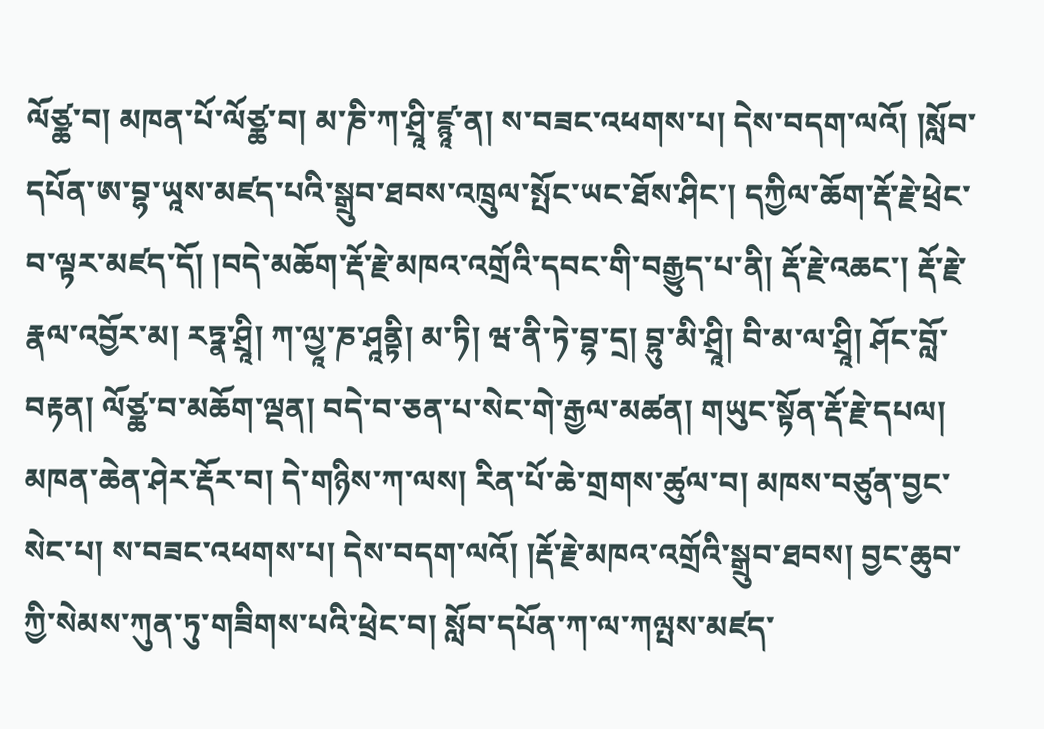ལོཙྪ་བ། མཁན་པོ་ལོཙྪ་བ། མ་ཎི་ཀ་ཤྲཱི་ཛྙཱ་ན། ས་བཟང་འཕགས་པ། དེས་བདག་ལའོ། །སློབ་དཔོན་ཨ་བྷ་ཡཱས་མཛད་པའི་སྒྲུབ་ཐབས་འཁྲུལ་སྤོང་ཡང་ཐོས་ཤིང་། དཀྱིལ་ཆོག་རྡོ་རྗེ་ཕྲེང་བ་ལྟར་མཛད་དོ། །བདེ་མཆོག་རྡོ་རྗེ་མཁའ་འགྲོའི་དབང་གི་བརྒྱུད་པ་ནི། རྡོ་རྗེ་འཆང་། རྡོ་རྗེ་རྣལ་འབྱོར་མ། རཏྣ་ཤྲཱི། ཀ་ལྱཱ་ཎ་ཤཱནྟི། མ་ཏི། ཝ་ནི་ཏེ་བྷ་དྲ། བྷུ་མི་ཤྲཱི། བི་མ་ལ་ཤྲཱི། ཤོང་བློ་བརྟན། ལོཙྪ་བ་མཆོག་ལྡན། བདེ་བ་ཅན་པ་སེང་གེ་རྒྱལ་མཚན། གཡུང་སྟོན་རྡོ་རྗེ་དཔལ། མཁན་ཆེན་ཤེར་རྡོར་བ། དེ་གཉིས་ཀ་ལས། རིན་པོ་ཆེ་གྲགས་ཚུལ་བ། མཁས་བཙུན་བྱང་སེང་པ། ས་བཟང་འཕགས་པ། དེས་བདག་ལའོ། །རྡོ་རྗེ་མཁའ་འགྲོའི་སྒྲུབ་ཐབས། བྱང་ཆུབ་ཀྱི་སེམས་ཀུན་ཏུ་གཟིགས་པའི་ཕྲེང་བ། སློབ་དཔོན་ཀ་ལ་ཀལྤས་མཛད་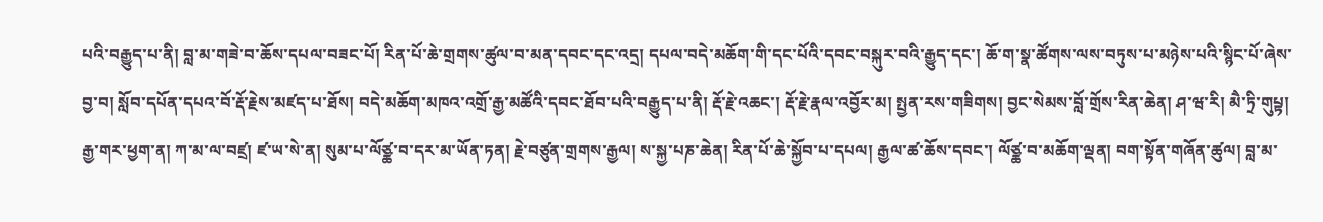པའི་བརྒྱུད་པ་ནི། བླ་མ་གཟེ་བ་ཆོས་དཔལ་བཟང་པོ། རིན་པོ་ཆེ་གྲགས་ཚུལ་བ་མན་དབང་དང་འདྲ། དཔལ་བདེ་མཆོག་གི་དང་པོའི་དབང་བསྐུར་བའི་རྒྱུད་དང་། ཆོ་ག་སྣ་ཚོགས་ལས་བཏུས་པ་མཉེས་པའི་སྙིང་པོ་ཞེས་བྱ་བ། སློབ་དཔོན་དཔའ་བོ་རྡོ་རྗེས་མཛད་པ་ཐོས། བདེ་མཆོག་མཁའ་འགྲོ་རྒྱ་མཚོའི་དབང་ཐོབ་པའི་བརྒྱུད་པ་ནི། རྡོ་རྗེ་འཆང་། རྡོ་རྗེ་རྣལ་འབྱོར་མ། སྤྱན་རས་གཟིགས། བྱང་སེམས་བློ་གྲོས་རིན་ཆེན། ཤ་ཝ་རི། མཻ་ཏྲི་གུཔྟ། རྒྱ་གར་ཕྱག་ན། ཀ་མ་ལ་བཛྲ། ཛ་ཡ་སེ་ན། སུམ་པ་ལོཙྪ་བ་དར་མ་ཡོན་ཏན། རྗེ་བཙུན་གྲགས་རྒྱལ། ས་སྐྱ་པཎ་ཆེན། རིན་པོ་ཆེ་སྐྱོབ་པ་དཔལ། རྒྱལ་ཚ་ཆོས་དབང་། ལོཙྪ་བ་མཆོག་ལྡན། བག་སྟོན་གཞོན་ཚུལ། བླ་མ་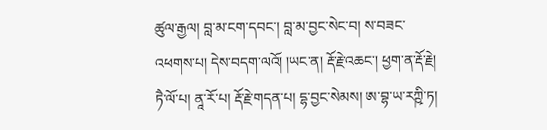ཚུལ་རྒྱལ། བླ་མ་ངག་དབང་། བླ་མ་བྱང་སེང་བ། ས་བཟང་འཕགས་པ། དེས་བདག་ལའོ། །ཡང་ན། རྡོ་རྗེ་འཆང་། ཕྱག་ན་རྡོ་རྗེ། ཏཻ་ལོ་པ། ནཱ་རོ་པ། རྡོ་རྗེ་གདན་པ། དྷ་བྱང་སེམས། ཨ་བྷ་ཡ་རཀྵི་ཏ།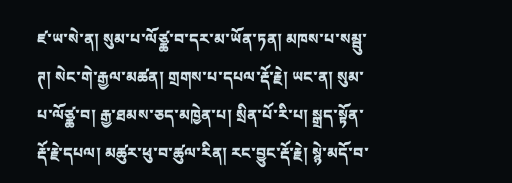ཛ་ཡ་སེ་ན། སུམ་པ་ལོཙྪ་བ་དར་མ་ཡོན་ཏན། མཁས་པ་སམྦུ་ཊ། སེང་གེ་རྒྱལ་མཚན། གྲགས་པ་དཔལ་རྡོ་རྗེ། ཡང་ན། སུམ་པ་ལོཙྪ་བ། རྒྱ་ཐམས་ཅད་མཁྱེན་པ། སྲིན་པོ་རི་པ། སྒྲད་སྟོན་རྡོ་རྗེ་དཔལ། མཚུར་ཕུ་བ་ཚུལ་རིན། རང་བྱུང་རྡོ་རྗེ། སྙེ་མདོ་བ་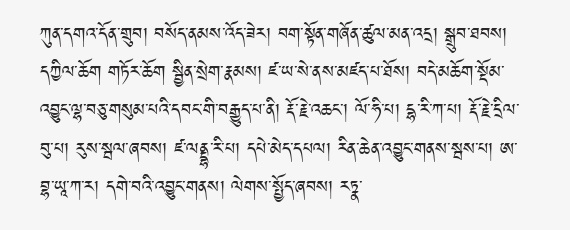ཀུན་དགའ་དོན་གྲུབ། བསོད་ནམས་འོད་ཟེར། བག་སྟོན་གཞོན་ཚུལ་མན་འདྲ། སྒྲུབ་ཐབས། དཀྱིལ་ཆོག གཏོར་ཆོག སྦྱིན་སྲེག་རྣམས། ཛ་ཡ་སེ་ནས་མཛད་པ་ཐོས། བདེ་མཆོག་སྡོམ་འབྱུང་ལྷ་བཅུ་གསུམ་པའི་དབང་གི་བརྒྱུད་པ་ནི། རྡོ་རྗེ་འཆང་། ལོ་ཧི་པ། དྷ་རི་ཀ་པ། རྡོ་རྗེ་དྲིལ་བུ་པ། རུས་སྦལ་ཞབས། ཛ་ལནྡྷ་རི་པ། དཔེ་མེད་དཔལ། རིན་ཆེན་འབྱུང་གནས་སྦས་པ། ཨ་བྷ་ཡཱ་ཀ་ར། དགེ་བའི་འབྱུང་གནས། ལེགས་སྤྱོད་ཞབས། རཏྣ་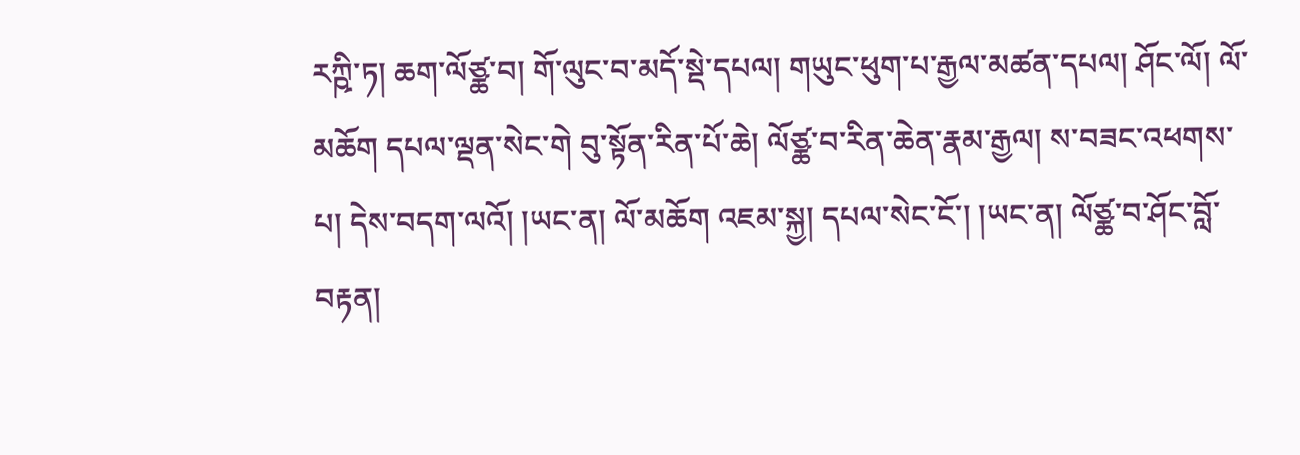རཀྵི་ཏ། ཆག་ལོཙྪ་བ། གོ་ལུང་བ་མདོ་སྡེ་དཔལ། གཡུང་ཕུག་པ་རྒྱལ་མཚན་དཔལ། ཤོང་ལོ། ལོ་མཆོག དཔལ་ལྡན་སེང་གེ བུ་སྟོན་རིན་པོ་ཆེ། ལོཙྪ་བ་རིན་ཆེན་རྣམ་རྒྱལ། ས་བཟང་འཕགས་པ། དེས་བདག་ལའོ། །ཡང་ན། ལོ་མཆོག འཇམ་སྐྱ། དཔལ་སེང་ངོ་། །ཡང་ན། ལོཙྪ་བ་ཤོང་བློ་བརྟན།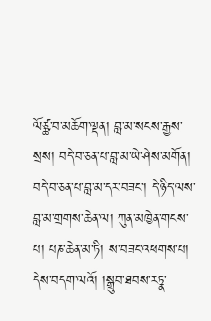ལོཙྪ་བ་མཆོག་ལྡན། བླ་མ་སངས་རྒྱས་སྲས། བདེ་བ་ཅན་པ་བླ་མ་ཡེ་ཤེས་མགོན། བདེ་བ་ཅན་པ་བླ་མ་དར་བཟང་། དེ་ཉིད་ལས་བླ་མ་གྲགས་ཆེན་ལ། ཀུན་མཁྱེན་གངས་པ། པཎ་ཆེན་མ་ཏི། ས་བཟང་འཕགས་པ། དེས་བདག་ལའོ། །སྒྲུབ་ཐབས་རཏྣ་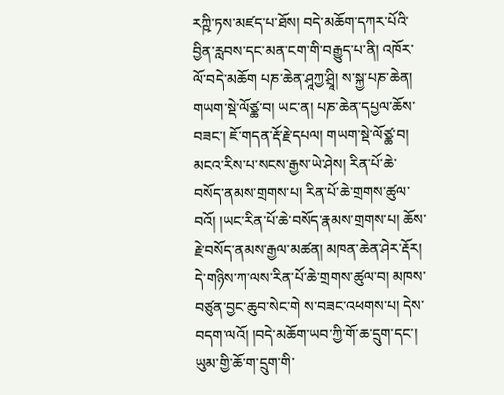རཀྵི་ཏས་མཛད་པ་ཐོས། བདེ་མཆོག་དཀར་པོའི་བྱིན་རླབས་དང་མན་ངག་གི་བརྒྱུད་པ་ནི། འཁོར་ལོ་བདེ་མཆོག པཎ་ཆེན་ཤཱཀྱ་ཤྲཱི། ས་སྐྱ་པཎ་ཆེན། གཡག་སྡེ་ལོཙྪ་བ། ཡང་ན། པཎ་ཆེན་དཔྱལ་ཆོས་བཟང་། ཇོ་གདན་རྡོ་རྗེ་དཔལ། གཡག་སྡེ་ལོཙྪ་བ། མངའ་རིས་པ་སངས་རྒྱས་ཡེ་ཤེས། རིན་པོ་ཆེ་བསོད་ནམས་གྲགས་པ། རིན་པོ་ཆེ་གྲགས་ཚུལ་བའོ། །ཡང་རིན་པོ་ཆེ་བསོད་རྣམས་གྲགས་པ། ཆོས་རྗེ་བསོད་ནམས་རྒྱལ་མཚན། མཁན་ཆེན་ཤེར་རྡོར། དེ་གཉིས་ཀ་ལས་རིན་པོ་ཆེ་གྲགས་ཚུལ་བ། མཁས་བཙུན་བྱང་ཆུབ་སེང་གེ ས་བཟང་འཕགས་པ། དེས་བདག་ལའོ། །བདེ་མཆོག་ཡབ་ཀྱི་གོ་ཆ་དྲུག་དང་། ཡུམ་གྱི་ཆོ་ག་དྲུག་གི་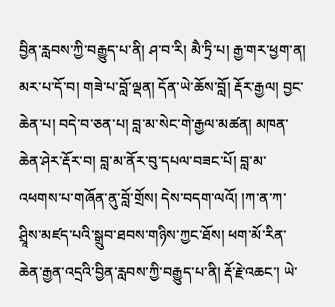བྱིན་རླབས་ཀྱི་བརྒྱུད་པ་ནི། ཤ་བ་རི། མཻ་ཏྲི་པ། རྒྱ་གར་ཕྱག་ན། མར་པ་དོ་བ། གཟེ་པ་བློ་ལྡན། དོན་ཡེ་ཆོས་བློ། རྡོར་རྒྱལ། བྱང་ཆེན་པ། བདེ་བ་ཅན་པ། བླ་མ་སེང་གེ་རྒྱལ་མཚན། མཁན་ཆེན་ཤེར་རྡོར་བ། བླ་མ་ནོར་བུ་དཔལ་བཟང་པོ། བླ་མ་འཕགས་པ་གཞོན་ནུ་བློ་གྲོས། དེས་བདག་ལའོ། །ཀ་ན་ཀ་ཤྲཱིས་མཛད་པའི་སྒྲུབ་ཐབས་གཉིས་ཀྱང་ཐོས། ཕག་མོ་རིན་ཆེན་རྒྱན་འདྲའི་བྱིན་རླབས་ཀྱི་བརྒྱུད་པ་ནི། རྡོ་རྗེ་འཆང་། ཡེ་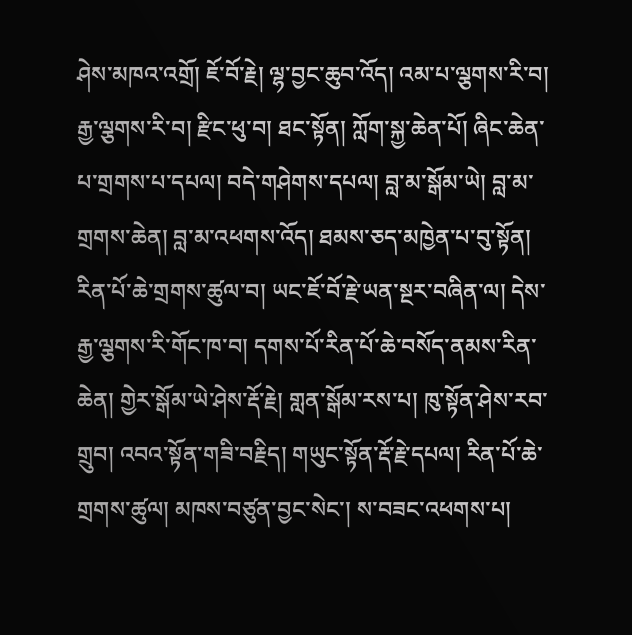ཤེས་མཁའ་འགྲོ། ཇོ་བོ་རྗེ། ལྷ་བྱང་ཆུབ་འོད། འམ་པ་ལྕགས་རི་བ། རྒྱ་ལྕགས་རི་བ། རྫིང་ཕུ་བ། ཐང་སྟོན། ཀློག་སྐྱ་ཆེན་པོ། ཞིང་ཆེན་པ་གྲགས་པ་དཔལ། བདེ་གཤེགས་དཔལ། བླ་མ་སྒོམ་ཡེ། བླ་མ་གྲགས་ཆེན། བླ་མ་འཕགས་འོད། ཐམས་ཅད་མཁྱེན་པ་བུ་སྟོན། རིན་པོ་ཆེ་གྲགས་ཚུལ་བ། ཡང་ཇོ་བོ་རྗེ་ཡན་སྔར་བཞིན་ལ། དེས་རྒྱ་ལྕགས་རི་གོང་ཁ་བ། དགས་པོ་རིན་པོ་ཆེ་བསོད་ནམས་རིན་ཆེན། གྱེར་སྒོམ་ཡེ་ཤེས་རྡོ་རྗེ། གླན་སྒོམ་རས་པ། ཁུ་སྟོན་ཤེས་རབ་གྲུབ། འབའ་སྟོན་གཟི་བརྗིད། གཡུང་སྟོན་རྡོ་རྗེ་དཔལ། རིན་པོ་ཆེ་གྲགས་ཚུལ། མཁས་བཙུན་བྱང་སེང་། ས་བཟང་འཕགས་པ།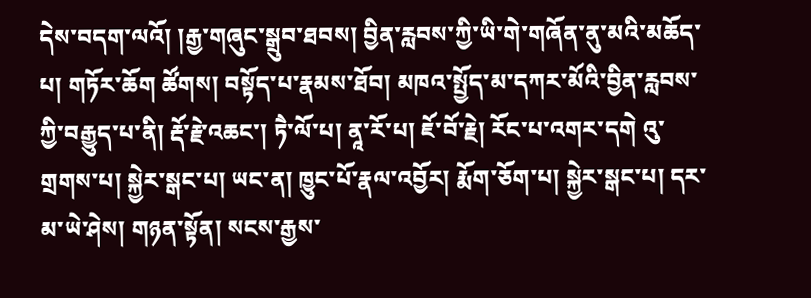དེས་བདག་ལའོ། །རྒྱ་གཞུང་སྒྲུབ་ཐབས། བྱིན་རླབས་ཀྱི་ཡི་གེ་གཞོན་ནུ་མའི་མཆོད་པ། གཏོར་ཆོག ཚོགས། བསྟོད་པ་རྣམས་ཐོབ། མཁའ་སྤྱོད་མ་དཀར་མོའི་བྱིན་རླབས་ཀྱི་བརྒྱུད་པ་ནི། རྡོ་རྗེ་འཆང་། ཏཻ་ལོ་པ། ནཱ་རོ་པ། ཇོ་བོ་རྗེ། རོང་པ་འགར་དགེ འུ་གྲགས་པ། སྐྱེར་སྒང་པ། ཡང་ན། ཁྱུང་པོ་རྣལ་འབྱོར། རྨོག་ཅོག་པ། སྐྱེར་སྒང་པ། དར་མ་ཡེ་ཤེས། གཉན་སྟོན། སངས་རྒྱས་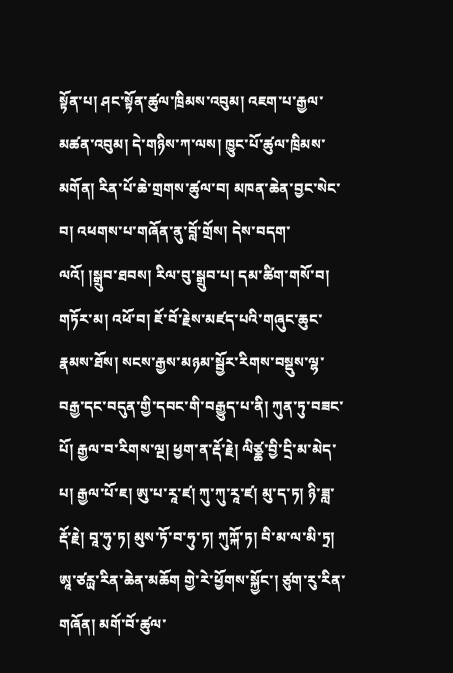སྟོན་པ། ཤང་སྟོན་ཚུལ་ཁྲིམས་འབུམ། འཇག་པ་རྒྱལ་མཚན་འབུམ། དེ་གཉིས་ཀ་ལས། ཁྱུང་པོ་ཚུལ་ཁྲིམས་མགོན། རིན་པོ་ཆེ་གྲགས་ཚུལ་བ། མཁན་ཆེན་བྱང་སེང་བ། འཕགས་པ་གཞོན་ནུ་བློ་གྲོས། དེས་བདག་ལའོ། །སྒྲུབ་ཐབས། རིལ་བུ་སྒྲུབ་པ། དམ་ཚིག་གསོ་བ། གཏོར་མ། འཕོ་བ། ཇོ་བོ་རྗེས་མཛད་པའི་གཞུང་ཆུང་རྣམས་ཐོས། སངས་རྒྱས་མཉམ་སྦྱོར་རིགས་བསྡུས་ལྷ་བརྒྱ་དང་བདུན་གྱི་དབང་གི་བརྒྱུད་པ་ནི། ཀུན་ཏུ་བཟང་པོ། རྒྱལ་བ་རིགས་ལྔ། ཕྱག་ན་རྡོ་རྗེ། ལིཙྪ་བྱི་དྲི་མ་མེད་པ། རྒྱལ་པོ་ཇ། ཨུ་པ་རཱ་ཛ། ཀུ་ཀུ་རཱ་ཛ། མུ་ད་ཏ། ཉི་ཟླ་རྡོ་རྗེ། བཱ་ཧུ་ཏ། མུས་ཏོ་བ་ཧུ་ཏ། ཀུཀྐོ་ཏ། བི་མ་ལ་མི་ཏྲ། ཨཱ་ཙརྻ་རིན་ཆེན་མཆོག གྱེ་རེ་ཕྱོགས་སྐྱོང་། ཙུག་རུ་རིན་གཞོན། མགོ་བོ་ཚུལ་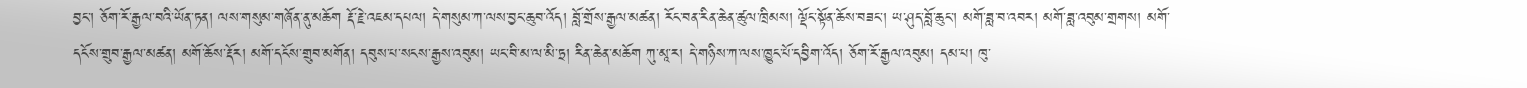བྱང་། ཅོག་རོ་རྒྱལ་བའི་ཡོན་ཏན། ལས་གསུམ་གཞོན་ནུ་མཆོག རྡོ་རྗེ་འཇམ་དཔལ། དེ་གསུམ་ཀ་ལས་བྱང་ཆུབ་འོད། བློ་གྲོས་རྒྱལ་མཚན། རོང་བན་རིན་ཆེན་ཚུལ་ཁྲིམས། ལྡོང་སྟོན་ཆོས་བཟང་། ཡ་ཤུད་བློ་ཆུང་། མགོ་ཟླ་བ་འབར། མགོ་ཟླ་འབུམ་གྲགས། མགོ་དངོས་གྲུབ་རྒྱལ་མཚན། མགོ་ཆོས་རྡོར། མགོ་དངོས་གྲུབ་མགོན། དབུས་པ་སངས་རྒྱས་འབུམ། ཡང་བི་མ་ལ་མི་ཏྲ། རིན་ཆེན་མཆོག ཀུ་མཱ་ར། དེ་གཉིས་ཀ་ལས་ཁྱུང་པོ་དབྱིག་འོད། ཅོག་རོ་རྒྱལ་འབུམ། དམ་པ། ཁུ་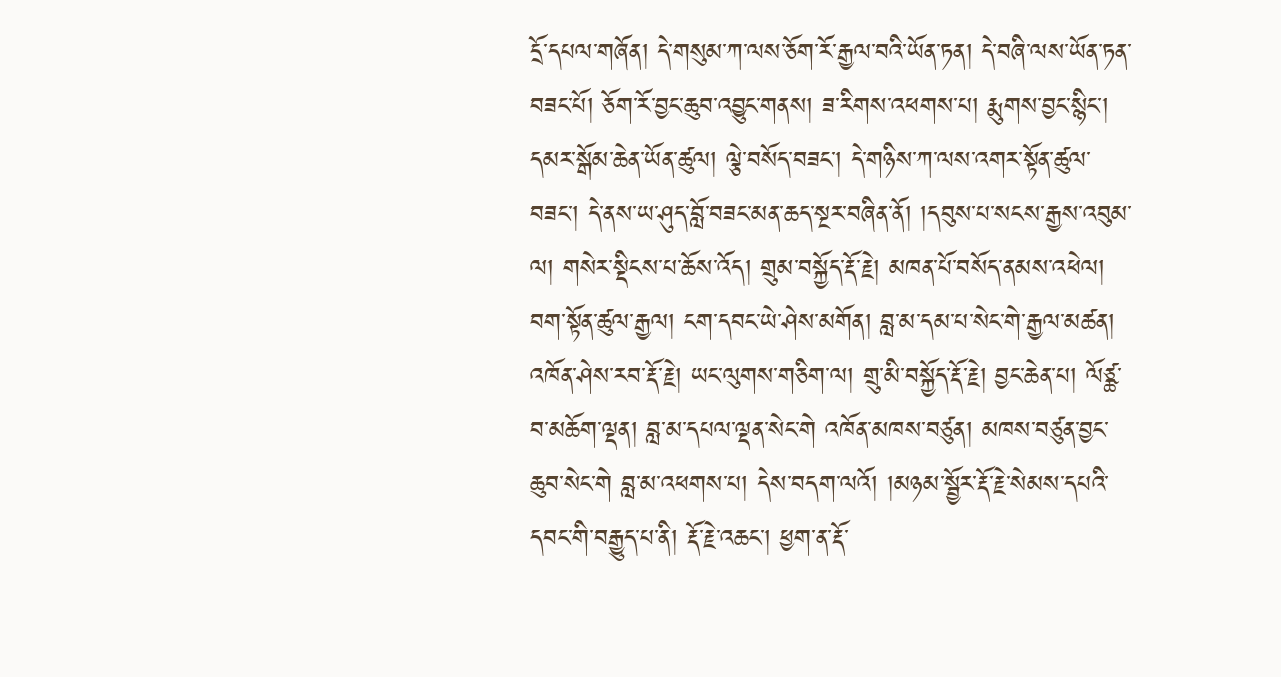དྲོ་དཔལ་གཞོན། དེ་གསུམ་ཀ་ལས་ཅོག་རོ་རྒྱལ་བའི་ཡོན་ཏན། དེ་བཞི་ལས་ཡོན་ཏན་བཟང་པོ། ཅོག་རོ་བྱང་ཆུབ་འབྱུང་གནས། ཟ་རིགས་འཕགས་པ། རྨུགས་བྱང་སྙིང་། དམར་སྒོམ་ཆེན་ཡོན་ཚུལ། ལྕེ་བསོད་བཟང་། དེ་གཉིས་ཀ་ལས་འགར་སྟོན་ཚུལ་བཟང་། དེ་ནས་ཡ་ཤུད་བློ་བཟང་མན་ཆད་སྔར་བཞིན་ནོ། །དབུས་པ་སངས་རྒྱས་འབུམ་ལ། གསེར་སྡིངས་པ་ཆོས་འོད། གྲུམ་བསྐྱོད་རྡོ་རྗེ། མཁན་པོ་བསོད་ནམས་འཕེལ། བག་སྟོན་ཚུལ་རྒྱལ། ངག་དབང་ཡེ་ཤེས་མགོན། བླ་མ་དམ་པ་སེང་གེ་རྒྱལ་མཚན། འཁོན་ཤེས་རབ་རྡོ་རྗེ། ཡང་ལུགས་གཅིག་ལ། གྲུ་མི་བསྐྱོད་རྡོ་རྗེ། བྱང་ཆེན་པ། ལོཙྪ་བ་མཆོག་ལྡན། བླ་མ་དཔལ་ལྡན་སེང་གེ འཁོན་མཁས་བཙུན། མཁས་བཙུན་བྱང་ཆུབ་སེང་གེ བླ་མ་འཕགས་པ། དེས་བདག་ལའོ། །མཉམ་སྦྱོར་རྡོ་རྗེ་སེམས་དཔའི་དབང་གི་བརྒྱུད་པ་ནི། རྡོ་རྗེ་འཆང་། ཕྱག་ན་རྡོ་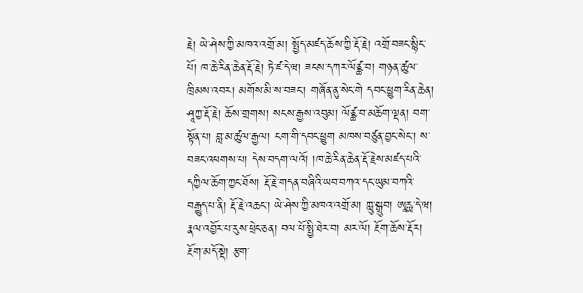རྗེ། ཡེ་ཤེས་ཀྱི་མཁའ་འགྲོ་མ། སྤྱོད་མཛད་ཆོས་ཀྱི་རྡོ་རྗེ། འགྲོ་བཟང་སྙིང་པོ། ཁ་ཆེ་རིན་ཆེན་རྡོ་རྗེ། ཏེ་ཛ་དེ་ཝ། ཟངས་དཀར་ལོཙྪ་བ། གཉན་ཚུལ་ཁྲིམས་འབར། མགོས་མི་ས་བཟང་། གཞོན་ནུ་སེང་གེ དབང་ཕྱུག་རིན་ཆེན། ཤཱཀྱ་རྡོ་རྗེ། ཆོས་གྲགས། སངས་རྒྱས་འབུམ། ལོཙྪ་བ་མཆོག་ལྡན། བག་སྟོན་པ། བླ་མ་ཚུལ་རྒྱལ། ངག་གི་དབང་ཕྱུག མཁས་བཙུན་བྱང་སེང་། ས་བཟང་འཕགས་པ། དེས་བདག་ལའོ། །ཁ་ཆེ་རིན་ཆེན་རྡོ་རྗེས་མཛད་པའི་དཀྱིལ་ཆོག་ཀྱང་ཐོས། རྡོ་རྗེ་གདན་བཞིའི་ཡབ་བཀའ་དང་ཡུམ་བཀའི་བརྒྱུད་པ་ནི། རྡོ་རྗེ་འཆང་། ཡེ་ཤེས་ཀྱི་མཁའ་འགྲོ་མ། ཀླུ་སྒྲུབ། ཨཱརྻ་དེ་ཝ། རྣལ་འབྱོར་པ་རུས་ཕྲེང་ཅན། བལ་པོ་སྤྱི་ཐེར་བ། མར་ལོ། རྔོག་ཆོས་རྡོར། རྔོག་མདོ་སྡེ། རྩག་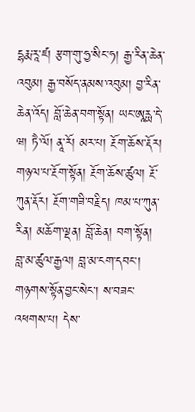དྷརྨ་རཱ་ཛ། རྩག་གུ་ཧྱ་སིང་ཧ། རྒྱ་རིན་ཆེན་འབུམ། རྒྱ་བསོད་ནམས་འབུམ། བྱ་རིན་ཆེན་འོད། བློ་ཆེན་བག་སྟོན། ཡང་ཨཱརྻ་དེ་ཝ། ཏཻ་ལོ། ནཱ་རོ། མར་པ། རྔོག་ཆོས་རྡོར། གཉལ་པ་རྔོག་སྟོན། རྔོག་ཆོས་ཚུལ། རྔོ་ཀུན་རྡོར། རྔོག་གཟི་བརྗིད། ཁམ་པ་ཀུན་རིན། མཆོག་ལྡན། བློ་ཆེན། བག་སྟོན། བླ་མ་ཚུལ་རྒྱལ། བླ་མ་ངག་དབང་། གཉགས་སྟོན་བྱང་སེང་། ས་བཟང་འཕགས་པ། དེས་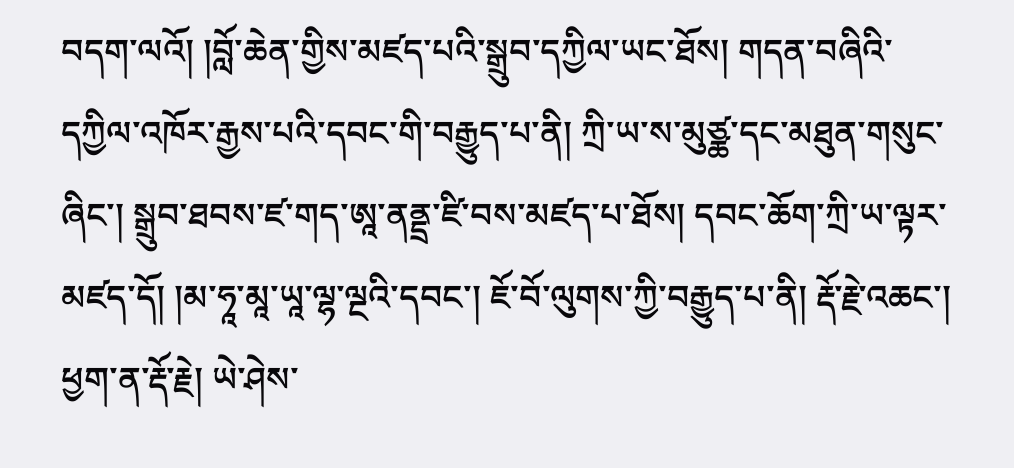བདག་ལའོ། །བློ་ཆེན་གྱིས་མཛད་པའི་སྒྲུབ་དཀྱིལ་ཡང་ཐོས། གདན་བཞིའི་དཀྱིལ་འཁོར་རྒྱས་པའི་དབང་གི་བརྒྱུད་པ་ནི། ཀྲི་ཡ་ས་མུཙྪ་དང་མཐུན་གསུང་ཞིང་། སྒྲུབ་ཐབས་ཛ་གད་ཨཱ་ནནྡྲ་ཛི་བས་མཛད་པ་ཐོས། དབང་ཆོག་ཀྲི་ཡ་ལྟར་མཛད་དོ། །མ་ཧཱ་མཱ་ཡཱ་ལྷ་ལྔའི་དབང་། ཇོ་བོ་ལུགས་ཀྱི་བརྒྱུད་པ་ནི། རྡོ་རྗེ་འཆང་། ཕྱག་ན་རྡོ་རྗེ། ཡེ་ཤེས་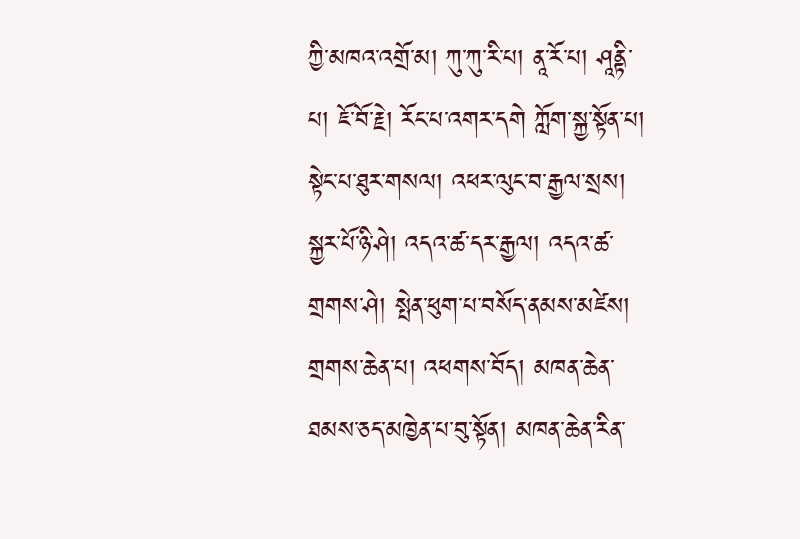ཀྱི་མཁའ་འགྲོ་མ། ཀུ་ཀུ་རི་པ། ནཱ་རོ་པ། ཤཱནྟི་པ། ཇོ་བོ་རྗེ། རོང་པ་འགར་དགེ ཀློག་སྐྱ་སྟོན་པ། སྟེང་པ་ཐུར་གསལ། འཕར་ལུང་བ་རྒྱལ་སྲས། སྐྱར་པོ་ཉི་ཤེ། འདའ་ཚ་དར་རྒྱལ། འདའ་ཚ་གྲགས་ཤེ། སྤེན་ཕུག་པ་བསོད་ནམས་མཛེས། གྲགས་ཆེན་པ། འཕགས་བོད། མཁན་ཆེན་ཐམས་ཅད་མཁྱེན་པ་བུ་སྟོན། མཁན་ཆེན་རིན་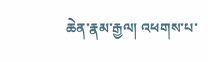ཆེན་རྣམ་རྒྱལ། འཕགས་པ་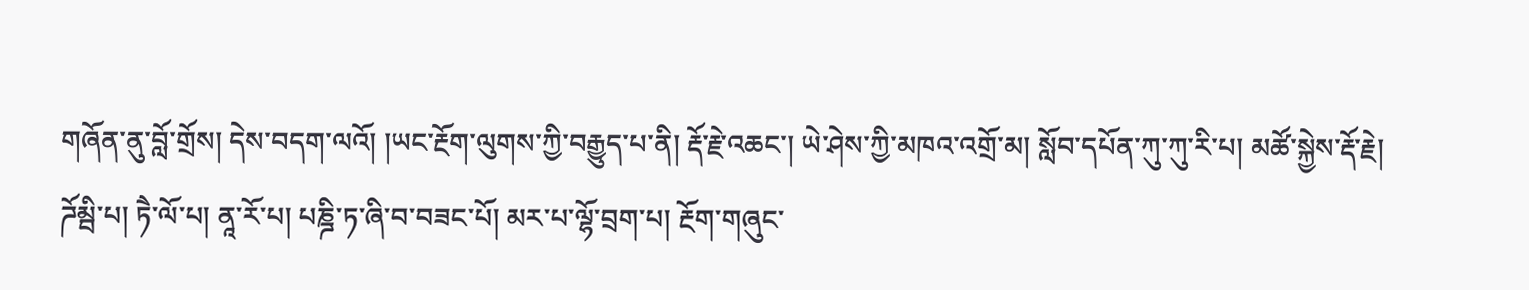གཞོན་ནུ་བློ་གྲོས། དེས་བདག་ལའོ། །ཡང་རྔོག་ལུགས་ཀྱི་བརྒྱུད་པ་ནི། རྡོ་རྗེ་འཆང་། ཡེ་ཤེས་ཀྱི་མཁའ་འགྲོ་མ། སློབ་དཔོན་ཀུ་ཀུ་རི་པ། མཚོ་སྐྱེས་རྡོ་རྗེ། ཌོམྦི་པ། ཏཻ་ལོ་པ། ནཱ་རོ་པ། པཎྜི་ཏ་ཞི་བ་བཟང་པོ། མར་པ་ལྷོ་བྲག་པ། རྔོག་གཞུང་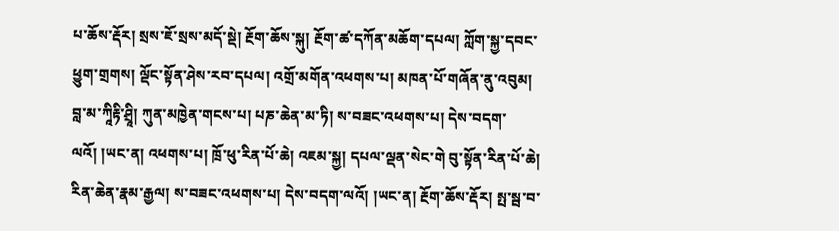པ་ཆོས་རྡོར། སྲས་ཇོ་སྲས་མདོ་སྡེ། རྔོག་ཆོས་སྐུ། རྔོག་ཚ་དཀོན་མཆོག་དཔལ། ཀློག་སྐྱ་དབང་ཕྱུག་གྲགས། ལྡོང་སྟོན་ཤེས་རབ་དཔལ། འགྲོ་མགོན་འཕགས་པ། མཁན་པོ་གཞོན་ནུ་འབུམ། བླ་མ་ཀཱིརྟི་ཤྲཱི། ཀུན་མཁྱེན་གངས་པ། པཎ་ཆེན་མ་ཏི། ས་བཟང་འཕགས་པ། དེས་བདག་ལའོ། །ཡང་ན། འཕགས་པ། ཁྲོ་ཕུ་རིན་པོ་ཆེ། འཇམ་སྐྱ། དཔལ་ལྡན་སེང་གེ བུ་སྟོན་རིན་པོ་ཆེ། རིན་ཆེན་རྣམ་རྒྱལ། ས་བཟང་འཕགས་པ། དེས་བདག་ལའོ། །ཡང་ན། རྔོག་ཆོས་རྡོར། སྤ་སྦ་བ་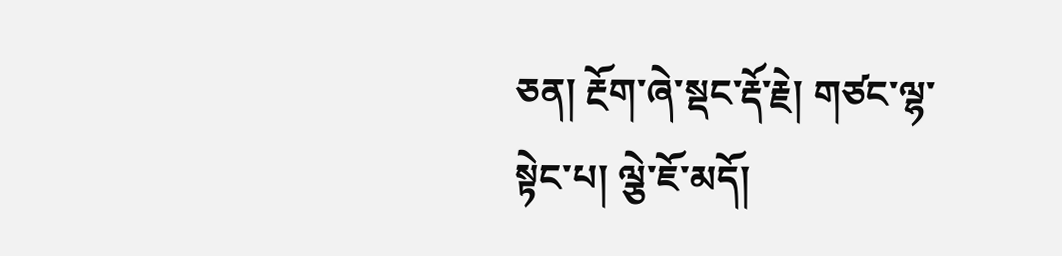ཅན། རྔོག་ཞེ་སྡང་རྡོ་རྗེ། གཙང་ལྷ་སྟེང་པ། ལྕེ་ཇོ་མདོ།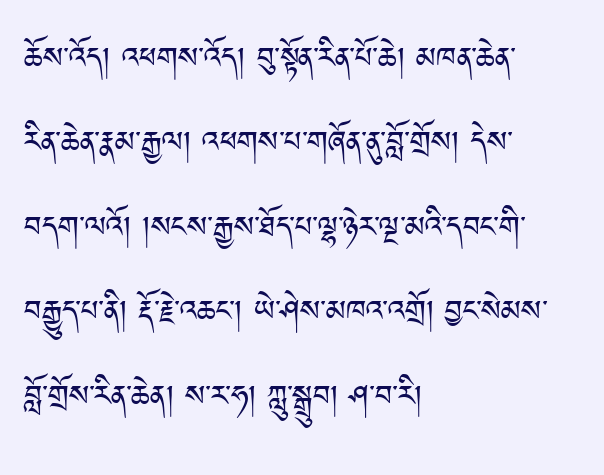ཆོས་འོད། འཕགས་འོད། བུ་སྟོན་རིན་པོ་ཆེ། མཁན་ཆེན་རིན་ཆེན་རྣམ་རྒྱལ། འཕགས་པ་གཞོན་ནུ་བློ་གྲོས། དེས་བདག་ལའོ། །སངས་རྒྱས་ཐོད་པ་ལྷ་ཉེར་ལྔ་མའི་དབང་གི་བརྒྱུད་པ་ནི། རྡོ་རྗེ་འཆང་། ཡེ་ཤེས་མཁའ་འགྲོ། བྱང་སེམས་བློ་གྲོས་རིན་ཆེན། ས་ར་ཧ། ཀླུ་སྒྲུབ། ཤ་བ་རི།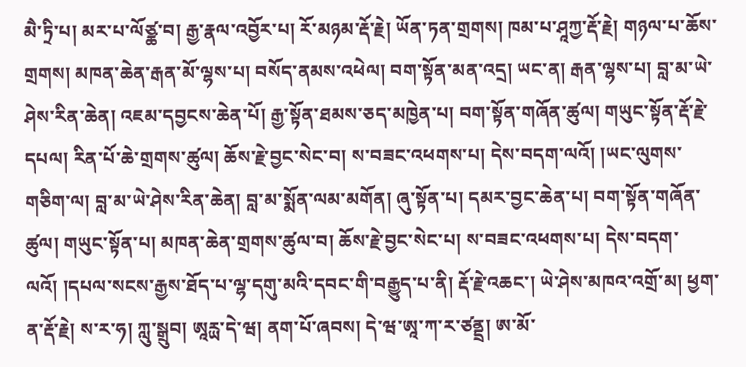མཻ་ཏྲི་པ། མར་པ་ལོཙྪ་བ། རྒྱ་རྣལ་འབྱོར་པ། རོ་མཉམ་རྡོ་རྗེ། ཡོན་ཏན་གྲགས། ཁམ་པ་ཤཱཀྱ་རྡོ་རྗེ། གཉལ་པ་ཆོས་གྲགས། མཁན་ཆེན་རྒན་མོ་ལྷས་པ། བསོད་ནམས་འཕེལ། བག་སྟོན་མན་འདྲ། ཡང་ན། རྒན་ལྷས་པ། བླ་མ་ཡེ་ཤེས་རིན་ཆེན། འཇམ་དབྱངས་ཆེན་པོ། རྒྱ་སྟོན་ཐམས་ཅད་མཁྱེན་པ། བག་སྟོན་གཞོན་ཚུལ། གཡུང་སྟོན་རྡོ་རྗེ་དཔལ། རིན་པོ་ཆེ་གྲགས་ཚུལ། ཆོས་རྗེ་བྱང་སེང་བ། ས་བཟང་འཕགས་པ། དེས་བདག་ལའོ། །ཡང་ལུགས་གཅིག་ལ། བླ་མ་ཡེ་ཤེས་རིན་ཆེན། བླ་མ་སྨོན་ལམ་མགོན། ཞུ་སྟོན་པ། དམར་བྱང་ཆེན་པ། བག་སྟོན་གཞོན་ཚུལ། གཡུང་སྟོན་པ། མཁན་ཆེན་གྲགས་ཚུལ་བ། ཆོས་རྗེ་བྱང་སེང་པ། ས་བཟང་འཕགས་པ། དེས་བདག་ལའོ། །དཔལ་སངས་རྒྱས་ཐོད་པ་ལྷ་དགུ་མའི་དབང་གི་བརྒྱུད་པ་ནི། རྡོ་རྗེ་འཆང་། ཡེ་ཤེས་མཁའ་འགྲོ་མ། ཕྱག་ན་རྡོ་རྗེ། ས་ར་ཧ། ཀླུ་སྒྲུབ། ཨཱརྻ་དེ་ཝ། ནག་པོ་ཞབས། དེ་ཝ་ཨཱ་ཀ་ར་ཙནྡྲ། ཨ་མོ་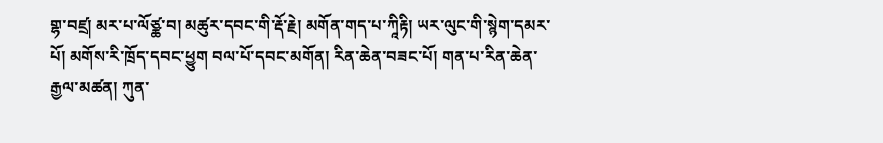གྷ་བཛྲ། མར་པ་ལོཙྪ་བ། མཚུར་དབང་གི་རྡོ་རྗེ། མགོན་གད་པ་ཀཱིརྟི། ཡར་ལུང་གི་སྙེག་དམར་པོ། མགོས་རི་ཁྲོད་དབང་ཕྱུག བལ་པོ་དབང་མགོན། རིན་ཆེན་བཟང་པོ། གན་པ་རིན་ཆེན་རྒྱལ་མཚན། ཀུན་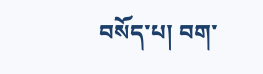བསོད་པ། བག་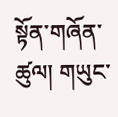སྟོན་གཞོན་ཚུལ། གཡུང་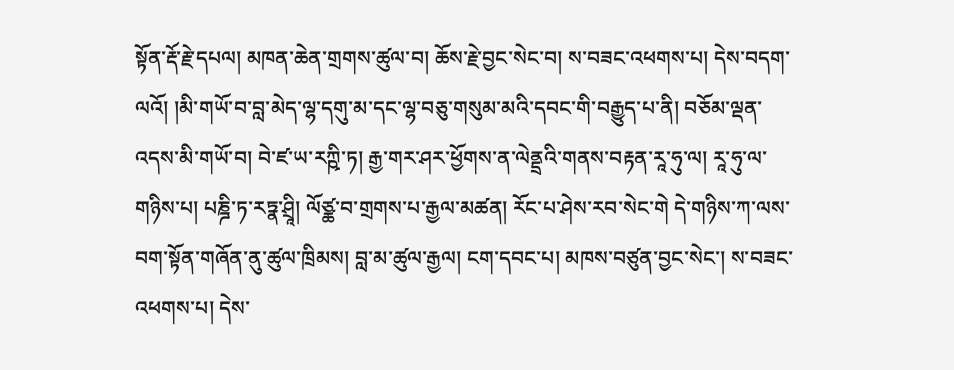སྟོན་རྡོ་རྗེ་དཔལ། མཁན་ཆེན་གྲགས་ཚུལ་བ། ཆོས་རྗེ་བྱང་སེང་བ། ས་བཟང་འཕགས་པ། དེས་བདག་ལའོ། །མི་གཡོ་བ་བླ་མེད་ལྷ་དགུ་མ་དང་ལྷ་བཅུ་གསུམ་མའི་དབང་གི་བརྒྱུད་པ་ནི། བཅོམ་ལྡན་འདས་མི་གཡོ་བ། བེ་ཛ་ཡ་རཀྵི་ཏ། རྒྱ་གར་ཤར་ཕྱོགས་ན་ལེནྡྲའི་གནས་བརྟན་རཱ་ཧུ་ལ། རཱ་ཧུ་ལ་གཉིས་པ། པཎྜི་ཏ་རཏྣ་ཤྲཱི། ལོཙྪ་བ་གྲགས་པ་རྒྱལ་མཚན། རོང་པ་ཤེས་རབ་སེང་གེ དེ་གཉིས་ཀ་ལས་བག་སྟོན་གཞོན་ནུ་ཚུལ་ཁྲིམས། བླ་མ་ཚུལ་རྒྱལ། ངག་དབང་པ། མཁས་བཙུན་བྱང་སེང་། ས་བཟང་འཕགས་པ། དེས་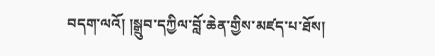བདག་ལའོ། །སྒྲུབ་དཀྱིལ་བློ་ཆེན་གྱིས་མཛད་པ་ཐོས།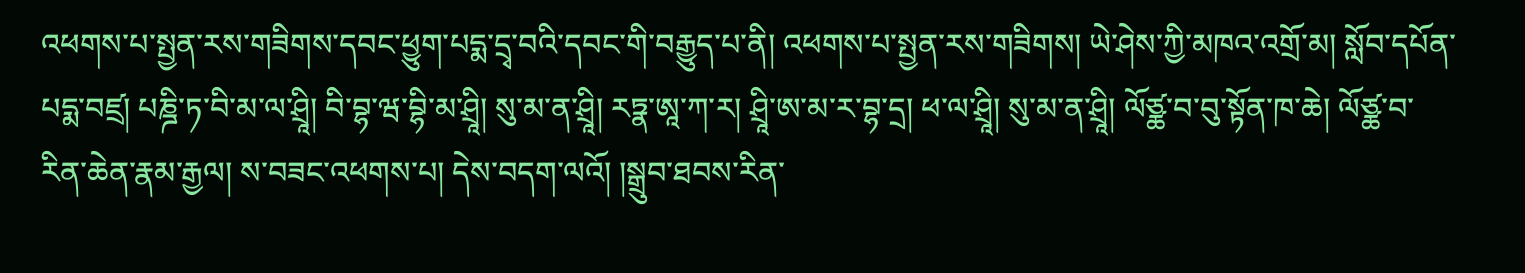འཕགས་པ་སྤྱན་རས་གཟིགས་དབང་ཕྱུག་པདྨ་དྲྭ་བའི་དབང་གི་བརྒྱུད་པ་ནི། འཕགས་པ་སྤྱན་རས་གཟིགས། ཡེ་ཤེས་ཀྱི་མཁའ་འགྲོ་མ། སློབ་དཔོན་པདྨ་བཛྲ། པཎྜི་ཏ་བི་མ་ལ་ཤྲཱི། བི་བྷ་ཝ་བྷི་མ་ཤྲཱི། སུ་མ་ན་ཤྲཱི། རཏྣ་ཨཱ་ཀ་ར། ཤྲཱི་ཨ་མ་ར་བྷ་དྲ། ཕ་ལ་ཤྲཱི། སུ་མ་ན་ཤྲཱི། ལོཙྪ་བ་བུ་སྟོན་ཁ་ཆེ། ལོཙྪ་བ་རིན་ཆེན་རྣམ་རྒྱལ། ས་བཟང་འཕགས་པ། དེས་བདག་ལའོ། །སྒྲུབ་ཐབས་རིན་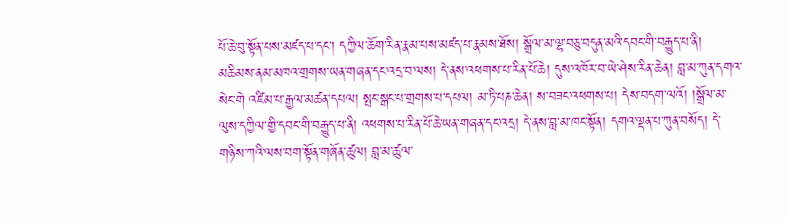པོ་ཆེ་བུ་སྟོན་པས་མཛད་པ་དང་། དཀྱིལ་ཆོག་རིན་རྣམ་པས་མཛད་པ་རྣམས་ཐོས། སྒྲོལ་མ་ལྷ་བཅུ་བདུན་མའི་དབང་གི་བརྒྱུད་པ་ནི། མཆིམས་ནམ་མཁའ་གྲགས་ཡན་གཞན་དང་འདྲ་བ་ལས། དེ་ནས་འཕགས་པ་རིན་པོ་ཆེ། དུས་འཁོར་བ་ཡེ་ཤེས་རིན་ཆེན། བླ་མ་ཀུན་དགའ་སེང་གེ འཛིམ་པ་རྒྱལ་མཚན་དཔལ། སྤང་སྒང་པ་གྲགས་པ་དཔལ། མ་ཏི་པཎ་ཆེན། ས་བཟང་འཕགས་པ། དེས་བདག་ལའོ། །སྒྲོལ་མ་ལུས་དཀྱིལ་གྱི་དབང་གི་བརྒྱུད་པ་ནི། འཕགས་པ་རིན་པོ་ཆེ་ཡན་གཞན་དང་འདྲ། དེ་ནས་བླ་མ་ཁང་སྟོན། དགའ་ལྡན་པ་ཀུན་བསོད། དེ་གཉིས་ཀའི་ལས་བག་སྟོན་གཞོན་ཚུལ། བླ་མ་ཚུལ་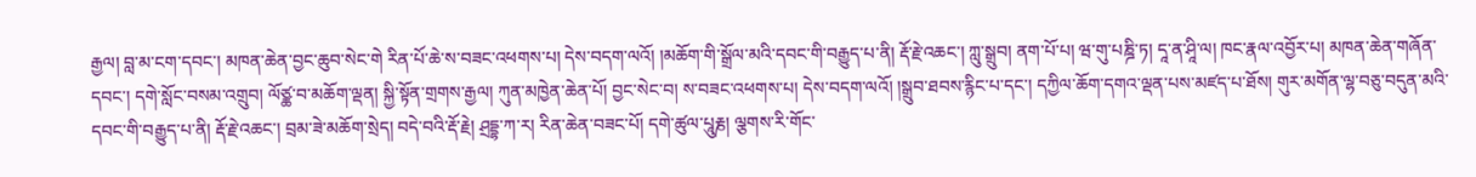རྒྱལ། བླ་མ་ངག་དབང་། མཁན་ཆེན་བྱང་ཆུབ་སེང་གེ རིན་པོ་ཆེ་ས་བཟང་འཕགས་པ། དེས་བདག་ལའོ། །མཆོག་གི་སྒྲོལ་མའི་དབང་གི་བརྒྱུད་པ་ནི། རྡོ་རྗེ་འཆང་། ཀླུ་སྒྲུབ། ནག་པོ་པ། ཝ་གུ་པཎྜི་ཏ། དཱ་ན་ཤཱི་ལ། ཁང་རྣལ་འབྱོར་པ། མཁན་ཆེན་གཞོན་དབང་། དགེ་སློང་བསམ་འགྲུབ། ལོཙྪ་བ་མཆོག་ལྡན། སྐྱི་སྟོན་གྲགས་རྒྱལ། ཀུན་མཁྱེན་ཆེན་པོ། བྱང་སེང་བ། ས་བཟང་འཕགས་པ། དེས་བདག་ལའོ། །སྒྲུབ་ཐབས་རྙིང་པ་དང་། དཀྱིལ་ཆོག་དགའ་ལྡན་པས་མཛད་པ་ཐོས། གུར་མགོན་ལྷ་བཅུ་བདུན་མའི་དབང་གི་བརྒྱུད་པ་ནི། རྡོ་རྗེ་འཆང་། བྲམ་ཟེ་མཆོག་སྲེད། བདེ་བའི་རྡོ་རྗེ། ཤྲདྡྷ་ཀ་ར། རིན་ཆེན་བཟང་པོ། དགེ་ཚུལ་པཱུརྞ། ལྕགས་རི་གོང་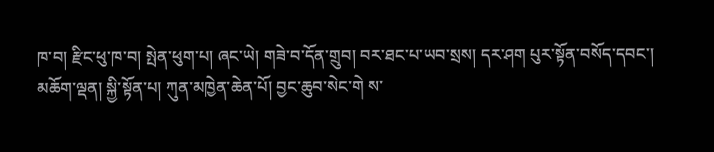ཁ་བ། རྫིང་ཕུ་ཁ་བ། སྤེན་ཕུག་པ། ཞང་ཡེ། གཟེ་བ་དོན་གྲུབ། བར་ཐང་པ་ཡབ་སྲས། དར་ཤག པུར་སྟོན་བསོད་དབང་། མཆོག་ལྡན། སྐྱི་སྟོན་པ། ཀུན་མཁྱེན་ཆེན་པོ། བྱང་ཆུབ་སེང་གེ ས་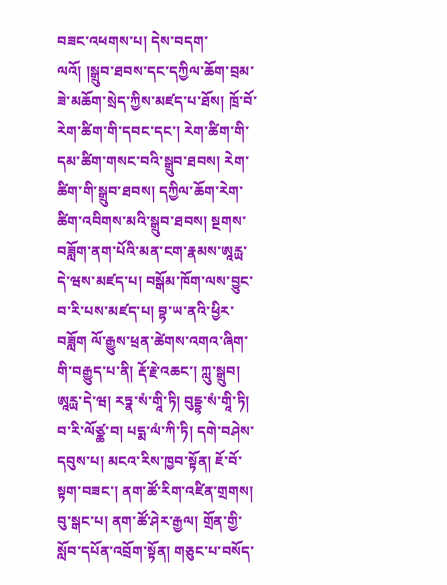བཟང་འཕགས་པ། དེས་བདག་ལའོ། །སྒྲུབ་ཐབས་དང་དཀྱིལ་ཆོག་བྲམ་ཟེ་མཆོག་སྲེད་ཀྱིས་མཛད་པ་ཐོས། ཁྲོ་བོ་རེག་ཚིག་གི་དབང་དང་། རེག་ཚིག་གི་དམ་ཚིག་གསང་བའི་སྒྲུབ་ཐབས། རེག་ཚིག་གི་སྒྲུབ་ཐབས། དཀྱིལ་ཆོག་རེག་ཚིག་འབིགས་མའི་སྒྲུབ་ཐབས། སྔགས་བཟློག་ནག་པོའི་མན་ངག་རྣམས་ཨཱརྻ་དེ་ཝས་མཛད་པ། བསྒོམ་ཁོག་ལས་བྱུང་བ་རི་པས་མཛད་པ། བྷ་ཡ་ནའི་ཕྱིར་བཟློག ལོ་རྒྱུས་ཕྲན་ཚེགས་འགའ་ཞིག་གི་བརྒྱུད་པ་ནི། རྡོ་རྗེ་འཆང་། ཀླུ་སྒྲུབ། ཨཱརྻ་དེ་ཝ། རཏྣ་སཾ་གཱི་ཏི། བུདྡྷ་སཾ་གཱི་ཏི། བ་རི་ལོཙྪ་བ། པདྨ་ལཾ་ཀི་ཏི། དགེ་བཤེས་དབུས་པ། མངའ་རིས་ཁྱབ་སྟོན། ཇོ་བོ་སྟག་བཟང་། ནག་ཚོ་རིག་འཛིན་གྲགས། བུ་སྒང་པ། ནག་ཚོ་ཤེར་རྒྱལ། གྲོན་གྱི་སློབ་དཔོན་འབྲོག་སྟོན། གཅུང་པ་བསོད་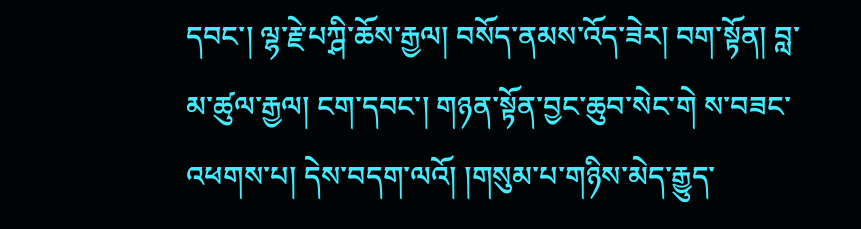དབང་། ལྷ་རྗེ་པཀྴི་ཆོས་རྒྱལ། བསོད་ནམས་འོད་ཟེར། བག་སྟོན། བླ་མ་ཚུལ་རྒྱལ། ངག་དབང་། གཉན་སྟོན་བྱང་ཆུབ་སེང་གེ ས་བཟང་འཕགས་པ། དེས་བདག་ལའོ། །གསུམ་པ་གཉིས་མེད་རྒྱུད་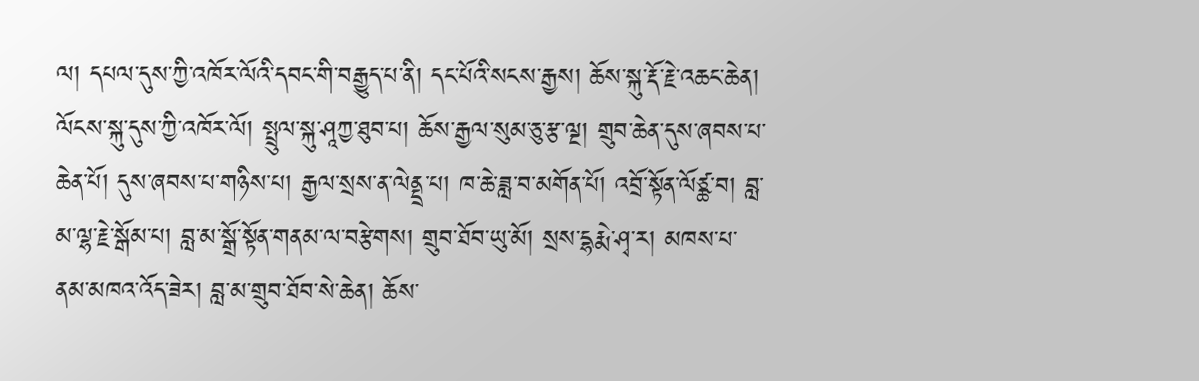ལ། དཔལ་དུས་ཀྱི་འཁོར་ལོའི་དབང་གི་བརྒྱུད་པ་ནི། དང་པོའི་སངས་རྒྱས། ཆོས་སྐུ་རྡོ་རྗེ་འཆང་ཆེན། ལོངས་སྐུ་དུས་ཀྱི་འཁོར་ལོ། སྤྲུལ་སྐུ་ཤཱཀྱ་ཐུབ་པ། ཆོས་རྒྱལ་སུམ་ཅུ་རྩ་ལྔ། གྲུབ་ཆེན་དུས་ཞབས་པ་ཆེན་པོ། དུས་ཞབས་པ་གཉིས་པ། རྒྱལ་སྲས་ན་ལེནྡྲ་པ། ཁ་ཆེ་ཟླ་བ་མགོན་པོ། འབྲོ་སྟོན་ལོཙྪ་བ། བླ་མ་ལྷ་རྗེ་སྒོམ་པ། བླ་མ་སྒྲོ་སྟོན་གནམ་ལ་བརྩེགས། གྲུབ་ཐོབ་ཡུ་མོ། སྲས་དྷརྨེ་ཤྭ་ར། མཁས་པ་ནམ་མཁའ་འོད་ཟེར། བླ་མ་གྲུབ་ཐོབ་སེ་ཆེན། ཆོས་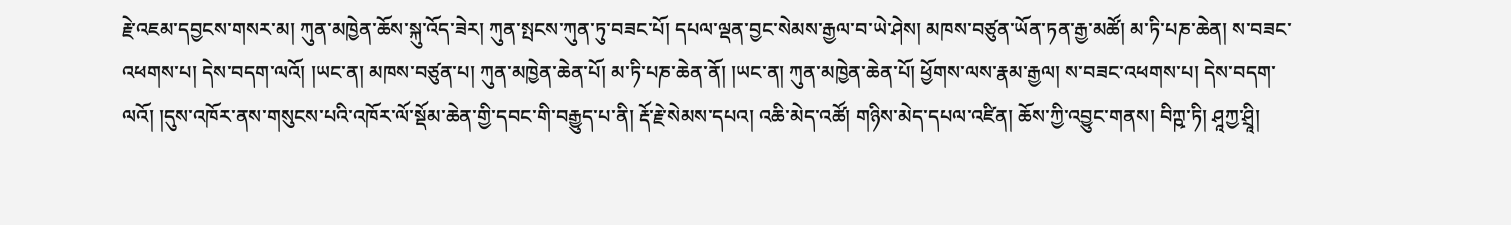རྗེ་འཇམ་དབྱངས་གསར་མ། ཀུན་མཁྱེན་ཆོས་སྐུ་འོད་ཟེར། ཀུན་སྤངས་ཀུན་ཏུ་བཟང་པོ། དཔལ་ལྡན་བྱང་སེམས་རྒྱལ་བ་ཡེ་ཤེས། མཁས་བཙུན་ཡོན་ཏན་རྒྱ་མཚོ། མ་ཏི་པཎ་ཆེན། ས་བཟང་འཕགས་པ། དེས་བདག་ལའོ། །ཡང་ན། མཁས་བཙུན་པ། ཀུན་མཁྱེན་ཆེན་པོ། མ་ཏི་པཎ་ཆེན་ནོ། །ཡང་ན། ཀུན་མཁྱེན་ཆེན་པོ། ཕྱོགས་ལས་རྣམ་རྒྱལ། ས་བཟང་འཕགས་པ། དེས་བདག་ལའོ། །དུས་འཁོར་ནས་གསུངས་པའི་འཁོར་ལོ་སྡོམ་ཆེན་གྱི་དབང་གི་བརྒྱུད་པ་ནི། རྡོ་རྗེ་སེམས་དཔའ། འཆི་མེད་འཚོ། གཉིས་མེད་དཔལ་འཛིན། ཆོས་ཀྱི་འབྱུང་གནས། བིཀྵ་ཏི། ཤཱཀྱ་ཤྲཱི།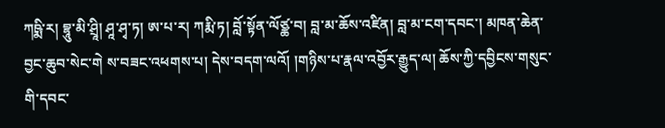ཀཥྨི་ར། བྷཱུ་མི་ཤྲཱི། ཤཱ་ཤྭ་ཏ། ཨ་པ་ར། ཀརྨི་ཏ། བློ་སྟོན་ལོཙྪ་བ། བླ་མ་ཆོས་འཛིན། བླ་མ་ངག་དབང་། མཁན་ཆེན་བྱང་ཆུབ་སེང་གེ ས་བཟང་འཕགས་པ། དེས་བདག་ལའོ། །གཉིས་པ་རྣལ་འབྱོར་རྒྱུད་ལ། ཆོས་ཀྱི་དབྱིངས་གསུང་གི་དབང་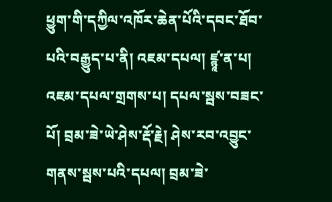ཕྱུག་གི་དཀྱིལ་འཁོར་ཆེན་པོའི་དབང་ཐོབ་པའི་བརྒྱུད་པ་ནི། འཇམ་དཔལ། ཛྙཱ་ན་པ། འཇམ་དཔལ་གྲགས་པ། དཔལ་སྦས་བཟང་པོ། བྲམ་ཟེ་ཡེ་ཤེས་རྡོ་རྗེ། ཤེས་རབ་འབྱུང་གནས་སྦས་པའི་དཔལ། བྲམ་ཟེ་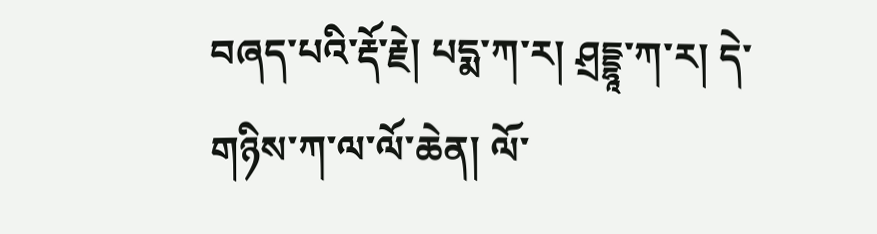བཞད་པའི་རྡོ་རྗེ། པདྨ་ཀ་ར། ཤྲདྡྷཱ་ཀ་ར། དེ་གཉིས་ཀ་ལ་ལོ་ཆེན། ལོ་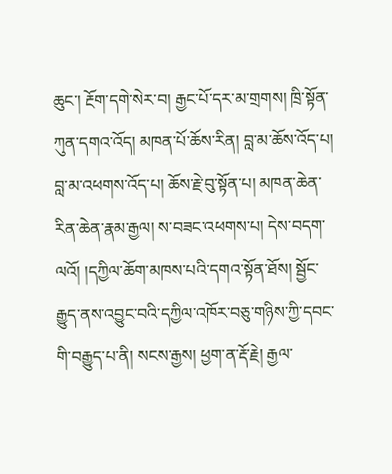ཆུང་། རྔོག་དགེ་སེར་བ། རྒྱང་པོ་དར་མ་གྲགས། ཁྲི་སྟོན་ཀུན་དགའ་འོད། མཁན་པོ་ཆོས་རིན། བླ་མ་ཆོས་འོད་པ། བླ་མ་འཕགས་འོད་པ། ཆོས་རྗེ་བུ་སྟོན་པ། མཁན་ཆེན་རིན་ཆེན་རྣམ་རྒྱལ། ས་བཟང་འཕགས་པ། དེས་བདག་ལའོ། །དཀྱིལ་ཆོག་མཁས་པའི་དགའ་སྟོན་ཐོས། སྦྱོང་རྒྱུད་ནས་འབྱུང་བའི་དཀྱིལ་འཁོར་བཅུ་གཉིས་ཀྱི་དབང་གི་བརྒྱུད་པ་ནི། སངས་རྒྱས། ཕྱག་ན་རྡོ་རྗེ། རྒྱལ་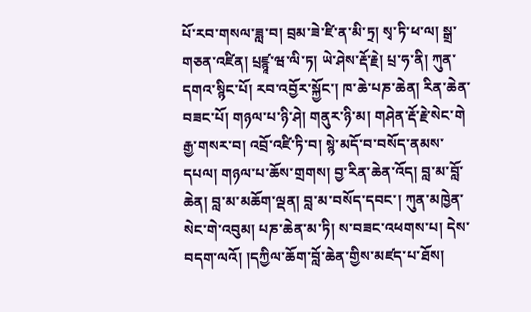པོ་རབ་གསལ་ཟླ་བ། བྲམ་ཟེ་ཛི་ན་མི་ཏྲ། སྭ་ཏི་ཕ་ལ། སྒྲ་གཅན་འཛིན། པྲཛྙཱ་ཝ་ལི་ཏ། ཡེ་ཤེས་རྡོ་རྗེ། པྲ་ཧ་ནི། ཀུན་དགའ་སྙིང་པོ། རབ་འབྱོར་སྐྱོང་། ཁ་ཆེ་པཎ་ཆེན། རིན་ཆེན་བཟང་པོ། གཉལ་པ་ཉི་ཤེ། གནུར་ཉི་མ། གཤེན་རྡོ་རྗེ་སེང་གེ རྒྱ་གསར་བ། འབྲོ་འཛི་ཏི་བ། སྙེ་མདོ་བ་བསོད་ནམས་དཔལ། གཉལ་པ་ཆོས་གྲགས། བྱ་རིན་ཆེན་འོད། བླ་མ་བློ་ཆེན། བླ་མ་མཆོག་ལྡན། བླ་མ་བསོད་དབང་། ཀུན་མཁྱེན་སེང་གེ་འབུམ། པཎ་ཆེན་མ་ཏི། ས་བཟང་འཕགས་པ། དེས་བདག་ལའོ། །དཀྱིལ་ཆོག་བློ་ཆེན་གྱིས་མཛད་པ་ཐོས།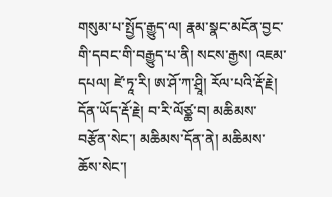གསུམ་པ་སྤྱོད་རྒྱུད་ལ། རྣམ་སྣང་མངོན་བྱང་གི་དབང་གི་བརྒྱུད་པ་ནི། སངས་རྒྱས། འཇམ་དཔལ། ཛེ་ཏཱ་རི། ཨ་ཤོ་ཀ་ཤྲཱི། རོལ་པའི་རྡོ་རྗེ། དོན་ཡོད་རྡོ་རྗེ། བ་རི་ལོཙྪ་བ། མཆིམས་བརྩོན་སེང་། མཆིམས་དོན་ནེ། མཆིམས་ཆོས་སེང་།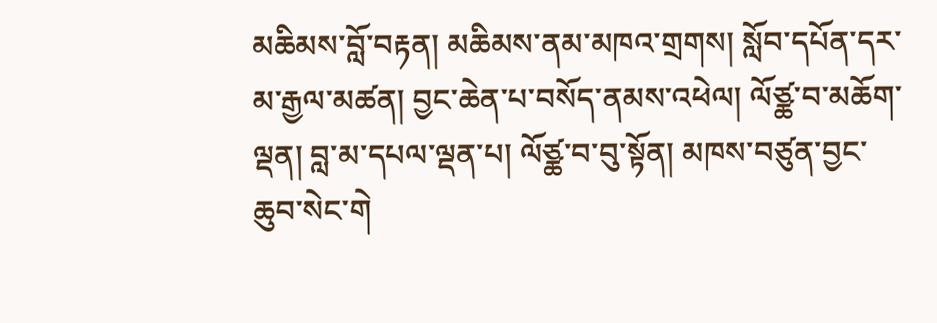མཆིམས་བློ་བརྟན། མཆིམས་ནམ་མཁའ་གྲགས། སློབ་དཔོན་དར་མ་རྒྱལ་མཚན། བྱང་ཆེན་པ་བསོད་ནམས་འཕེལ། ལོཙྪ་བ་མཆོག་ལྡན། བླ་མ་དཔལ་ལྡན་པ། ལོཙྪ་བ་བུ་སྟོན། མཁས་བཙུན་བྱང་ཆུབ་སེང་གེ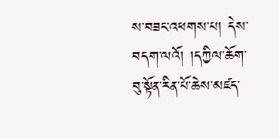ས་བཟང་འཕགས་པ། དེས་བདག་ལའོ། །དཀྱིལ་ཆོག་བུ་སྟོན་རིན་པོ་ཆེས་མཛད་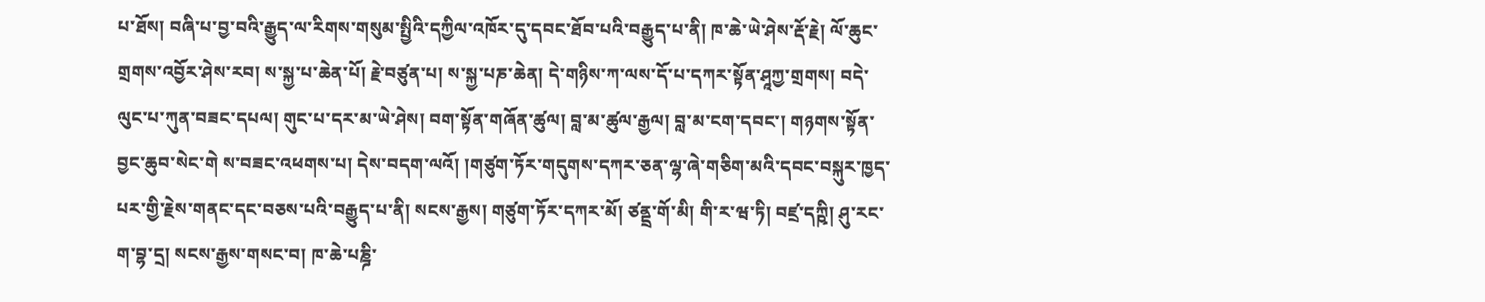པ་ཐོས། བཞི་པ་བྱ་བའི་རྒྱུད་ལ་རིགས་གསུམ་སྤྱིའི་དཀྱིལ་འཁོར་དུ་དབང་ཐོབ་པའི་བརྒྱུད་པ་ནི། ཁ་ཆེ་ཡེ་ཤེས་རྡོ་རྗེ། ལོ་ཆུང་གྲགས་འབྱོར་ཤེས་རབ། ས་སྐྱ་པ་ཆེན་པོ། རྗེ་བཙུན་པ། ས་སྐྱ་པཎ་ཆེན། དེ་གཉིས་ཀ་ལས་དོ་པ་དཀར་སྟོན་ཤཱཀྱ་གྲགས། བདེ་ལུང་པ་ཀུན་བཟང་དཔལ། གུང་པ་དར་མ་ཡེ་ཤེས། བག་སྟོན་གཞོན་ཚུལ། བླ་མ་ཚུལ་རྒྱལ། བླ་མ་ངག་དབང་། གཉགས་སྟོན་བྱང་ཆུབ་སེང་གེ ས་བཟང་འཕགས་པ། དེས་བདག་ལའོ། །གཙུག་ཏོར་གདུགས་དཀར་ཅན་ལྷ་ཞེ་གཅིག་མའི་དབང་བསྐུར་ཁྱད་པར་གྱི་རྗེས་གནང་དང་བཅས་པའི་བརྒྱུད་པ་ནི། སངས་རྒྱས། གཙུག་ཏོར་དཀར་མོ། ཙནྡྲ་གོ་མི། གི་ར་ཝ་ཏི། བཛྲ་དཀྵི། ཤུ་རང་ག་བྷ་དྲ། སངས་རྒྱས་གསང་བ། ཁ་ཆེ་པཎྜི་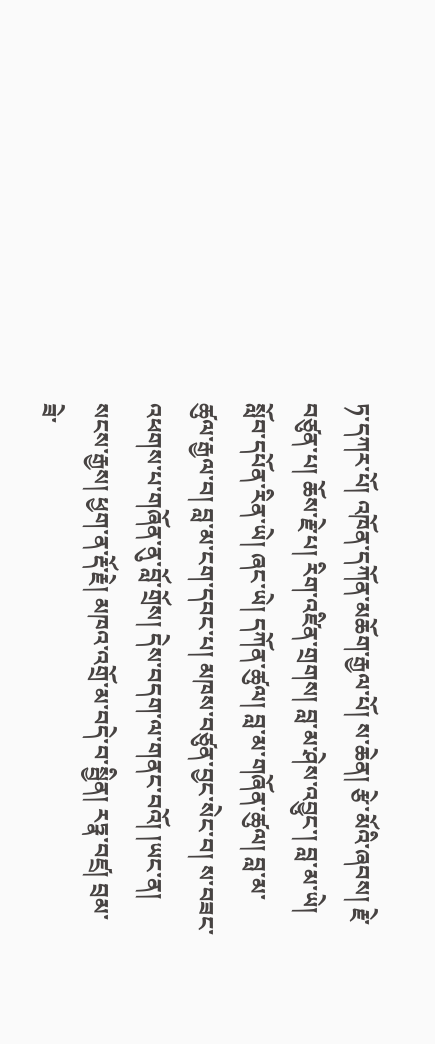ཏ་དཀར་པོ། འཁོན་དཀོན་མཆོག་རྒྱལ་པོ། ས་ཆེན། རྩེ་མོའི་ཞབས། རྗེ་བཙུན་པ། ཆོས་རྗེ་པ། རིག་འཛིན་གྲགས། བླ་མ་ཤེས་འབྱུང་། བླ་མ་ཡེ། སློབ་དཔོན་རིན་ཡེ། ཞང་ཡེ། དཀོན་ཚུལ། བླ་མ་གཞོན་ཚུལ། བླ་མ་ཚུལ་རྒྱལ་བ། བླ་མ་ངག་དབང་པ། མཁས་བཙུན་བྱང་སེང་བ། ས་བཟང་འཕགས་པ་གཞོན་ནུ་བློ་གྲོས། དེས་བདག་ལ་གནང་བའོ། །ཡང་ན། སངས་རྒྱས། ཕྱག་ན་རྡོ་རྗེ། མཁའ་འགྲོ་མ་བདེ་བ་སྦྱིན། རཏྣ་བཛྲ། བྲམ་ཟེ་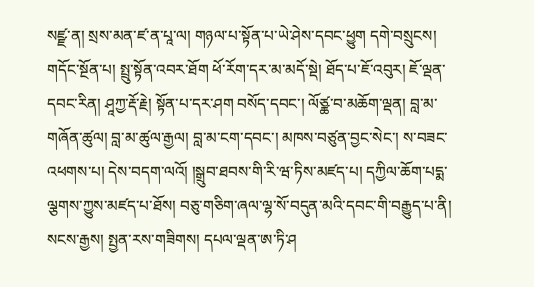སཛྫ་ན། སྲས་མན་ཛ་ན་པཱ་ལ། གཉལ་པ་སྟོན་པ་ཡེ་ཤེས་དབང་ཕྱུག དགེ་བསྲུངས། གདོང་སྔོན་པ། སྤྲུ་སྟོན་འབར་ཐོག ཕོ་རོག་དར་མ་མདོ་སྡེ། ཐོད་པ་ཇོ་འབུར། ཇོ་ལྡན་དབང་རིན། ཤཱཀྱ་རྡོ་རྗེ། སྟོན་པ་དར་ཤག བསོད་དབང་། ལོཙྪ་བ་མཆོག་ལྡན། བླ་མ་གཞོན་ཚུལ། བླ་མ་ཚུལ་རྒྱལ། བླ་མ་ངག་དབང་། མཁས་བཙུན་བྱང་སེང་། ས་བཟང་འཕགས་པ། དེས་བདག་ལའོ། །སྒྲུབ་ཐབས་གི་རི་ཝ་ཏིས་མཛད་པ། དཀྱིལ་ཆོག་པདྨ་ལྕགས་ཀྱུས་མཛད་པ་ཐོས། བཅུ་གཅིག་ཞལ་ལྷ་སོ་བདུན་མའི་དབང་གི་བརྒྱུད་པ་ནི། སངས་རྒྱས། སྤྱན་རས་གཟིགས། དཔལ་ལྡན་ཨ་ཏི་ཤ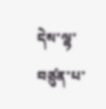དེས་ལྷ་བཙུན་པ་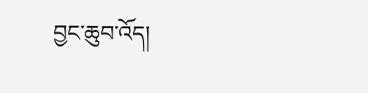བྱང་ཆུབ་འོད།